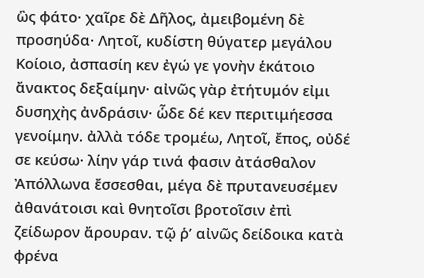ὣς φάτο· χαῖρε δὲ Δῆλος, ἀμειβομένη δὲ προσηύδα· Λητοῖ, κυδίστη θύγατερ μεγάλου Κοίοιο, ἀσπασίη κεν ἐγώ γε γονὴν ἑκάτοιο ἄνακτος δεξαίμην· αἰνῶς γὰρ ἐτήτυμόν εἰμι δυσηχὴς ἀνδράσιν· ὧδε δέ κεν περιτιμήεσσα γενοίμην. ἀλλὰ τόδε τρομέω, Λητοῖ, ἔπος, οὐδέ σε κεύσω· λίην γάρ τινά φασιν ἀτάσθαλον Ἀπόλλωνα ἔσσεσθαι, μέγα δὲ πρυτανευσέμεν ἀθανάτοισι καὶ θνητοῖσι βροτοῖσιν ἐπὶ ζείδωρον ἄρουραν. τῷ ῥʼ αἰνῶς δείδοικα κατὰ φρένα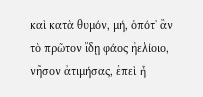καὶ κατὰ θυμόν, μή, ὁπότʼ ἂν τὸ πρῶτον ἴδῃ φάος ἠελίοιο, νῆσον ἀτιμήσας, ἐπεὶ ἦ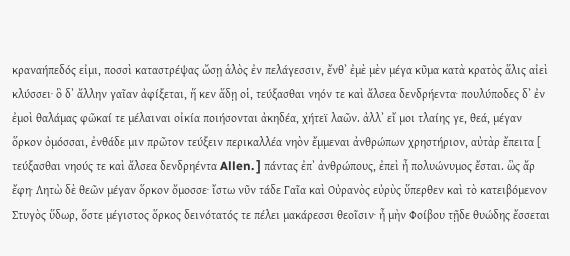κραναήπεδός εἰμι, ποσσὶ καταστρέψας ὤσῃ ἁλὸς ἐν πελάγεσσιν, ἔνθʼ ἐμὲ μὲν μέγα κῦμα κατὰ κρατὸς ἅλις αἰεὶ κλύσσει· ὃ δʼ ἄλλην γαῖαν ἀφίξεται, ἥ κεν ἅδῃ οἱ, τεύξασθαι νηόν τε καὶ ἄλσεα δενδρήεντα· πουλύποδες δʼ ἐν ἐμοὶ θαλάμας φῶκαί τε μέλαιναι οἰκία ποιήσονται ἀκηδέα, χήτεϊ λαῶν. ἀλλʼ εἴ μοι τλαίης γε, θεά, μέγαν ὅρκον ὀμόσσαι, ἐνθάδε μιν πρῶτον τεύξειν περικαλλέα νηὸν ἔμμεναι ἀνθρώπων χρηστήριον, αὐτὰρ ἔπειτα [ τεύξασθαι νηούς τε καὶ ἄλσεα δενδρηέντα Allen. ] πάντας ἐπʼ ἀνθρώπους, ἐπεὶ ἦ πολυώνυμος ἔσται. ὣς ἄρ ἔφη· Λητὼ δὲ θεῶν μέγαν ὅρκον ὄμοσσε· ἴστω νῦν τάδε Γαῖα καὶ Οὐρανὸς εὐρὺς ὕπερθεν καὶ τὸ κατειβόμενον Στυγὸς ὕδωρ, ὅστε μέγιστος ὅρκος δεινότατός τε πέλει μακάρεσσι θεοῖσιν· ἦ μὴν Φοίβου τῇδε θυώδης ἔσσεται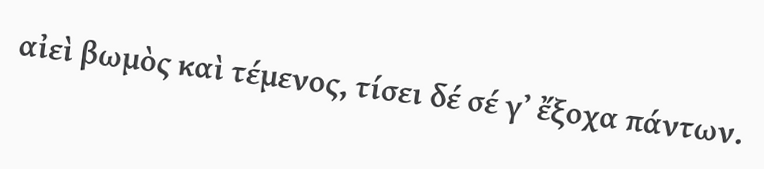αἰεὶ βωμὸς καὶ τέμενος, τίσει δέ σέ γʼ ἔξοχα πάντων.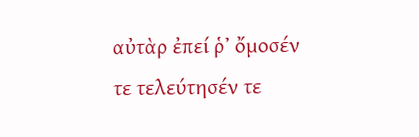αὐτὰρ ἐπεί ῥʼ ὄμοσέν τε τελεύτησέν τε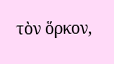τὸν ὅρκον,